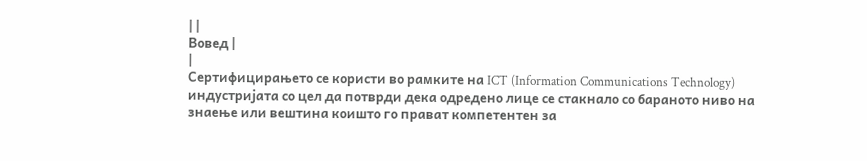| |
Вовед |
|
Сертифицирањето се користи во рамките на ICT (Information Communications Technology) индустријата со цел да потврди дека одредено лице се стакнало со бараното ниво на знаење или вештина коишто го прават компетентен за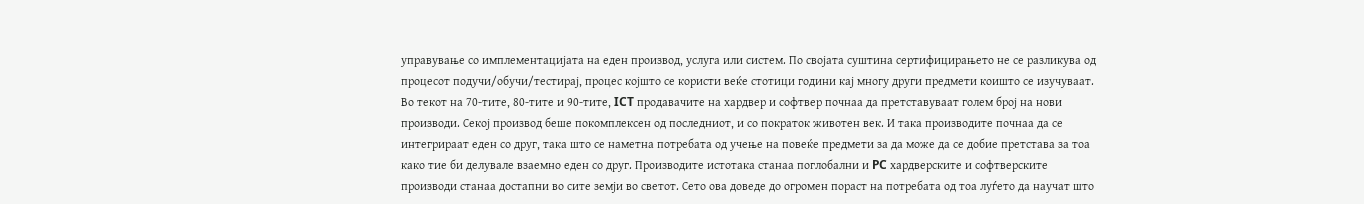управување со имплементацијата на еден производ, услуга или систем. По својата суштина сертифицирањето не се разликува од процесот подучи/обучи/тестирај, процес којшто се користи веќе стотици години кај многу други предмети коишто се изучуваат.
Во текот на 70-тите, 80-тите и 90-тите, ICT продавачите на хардвер и софтвер почнаа да претставуваат голем број на нови производи. Секој производ беше покомплексен од последниот, и со пократок животен век. И така производите почнаа да се интегрираат еден со друг, така што се наметна потребата од учење на повеќе предмети за да може да се добие претстава за тоа како тие би делувале взаемно еден со друг. Производите истотака станаа поглобални и PC хардверските и софтверските производи станаа достапни во сите земји во светот. Сето ова доведе до огромен пораст на потребата од тоа луѓето да научат што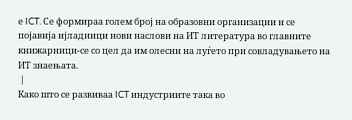е ICT. Се формираа голем број на образовни организации и се појавија ијладници нови наслови на ИТ литература во главните книжарници-се со цел да им олесни на луѓето при совладувањето на ИТ знаењата.
 |
Како што се развиваа ICT индустриите така во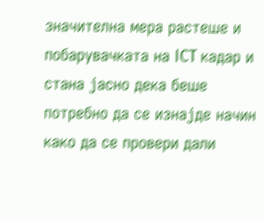значителна мера растеше и побарувачката на ICT кадар и стана јасно дека беше потребно да се изнајде начин како да се провери дали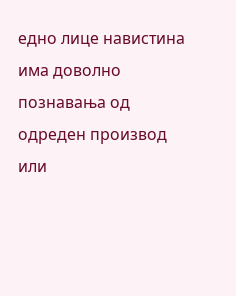едно лице навистина има доволно познавања од одреден производ или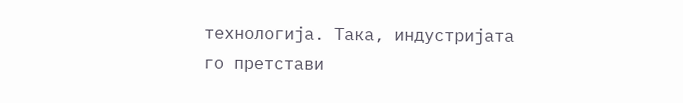технологија. Така, индустријата го претстави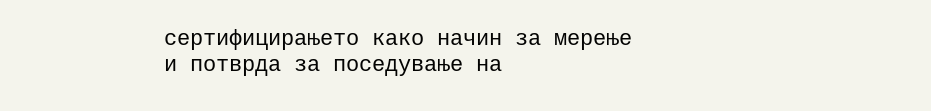сертифицирањето како начин за мерење и потврда за поседување на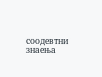соодевтни знаења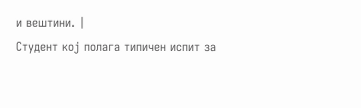и вештини. |
Студент кој полага типичен испит за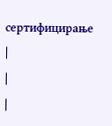сертифицирање
|
|
|